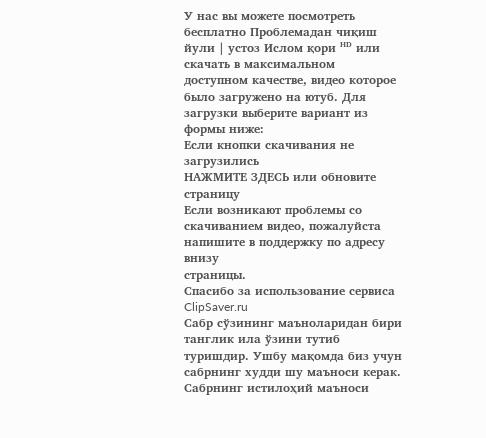У нас вы можете посмотреть бесплатно Проблемадан чиқиш йули | устоз Ислом қори ᴴᴰ или скачать в максимальном доступном качестве, видео которое было загружено на ютуб. Для загрузки выберите вариант из формы ниже:
Если кнопки скачивания не
загрузились
НАЖМИТЕ ЗДЕСЬ или обновите страницу
Если возникают проблемы со скачиванием видео, пожалуйста напишите в поддержку по адресу внизу
страницы.
Спасибо за использование сервиса ClipSaver.ru
Сабр сўзининг маъноларидан бири танглик ила ўзини тутиб туришдир. Ушбу мақомда биз учун сабрнинг худди шу маъноси керак. Сабрнинг истилоҳий маъноси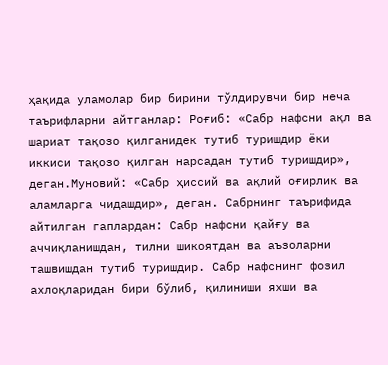ҳақида уламолар бир бирини тўлдирувчи бир неча таърифларни айтганлар: Роғиб: «Сабр нафсни ақл ва шариат тақозо қилганидек тутиб туришдир ёки иккиси тақозо қилган нарсадан тутиб туришдир», деган.Муновий: «Сабр ҳиссий ва ақлий оғирлик ва аламларга чидашдир», деган. Сабрнинг таърифида айтилган гаплардан: Сабр нафсни қайғу ва аччиқланишдан, тилни шикоятдан ва аъзоларни ташвишдан тутиб туришдир. Сабр нафснинг фозил ахлоқларидан бири бўлиб, қилиниши яхши ва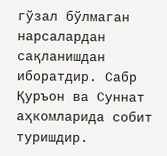гўзал бўлмаган нарсалардан сақланишдан иборатдир. Сабр Қуръон ва Суннат аҳкомларида собит туришдир.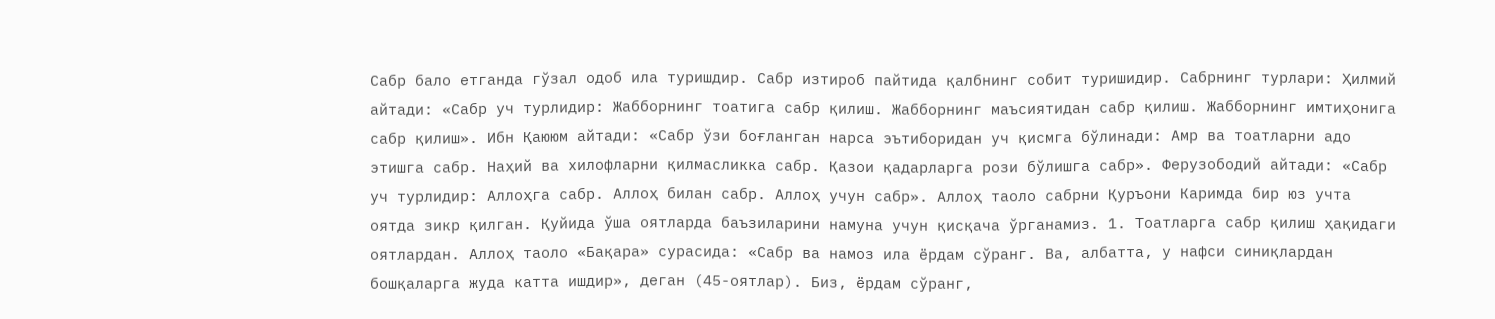Сабр бало етганда гўзал одоб ила туришдир. Сабр изтироб пайтида қалбнинг собит туришидир. Сабрнинг турлари: Ҳилмий айтади: «Сабр уч турлидир: Жабборнинг тоатига сабр қилиш. Жабборнинг маъсиятидан сабр қилиш. Жабборнинг имтиҳонига сабр қилиш». Ибн Қаююм айтади: «Сабр ўзи боғланган нарса эътиборидан уч қисмга бўлинади: Амр ва тоатларни адо этишга сабр. Наҳий ва хилофларни қилмасликка сабр. Қазои қадарларга рози бўлишга сабр». Ферузободий айтади: «Сабр уч турлидир: Аллоҳга сабр. Аллоҳ билан сабр. Аллоҳ учун сабр». Аллоҳ таоло сабрни Қуръони Каримда бир юз учта оятда зикр қилган. Қуйида ўша оятларда баъзиларини намуна учун қисқача ўрганамиз. 1. Тоатларга сабр қилиш ҳақидаги оятлардан. Аллоҳ таоло «Бақара» сурасида: «Сабр ва намоз ила ёрдам сўранг. Ва, албатта, у нафси синиқлардан бошқаларга жуда катта ишдир», деган (45-оятлар). Биз, ёрдам сўранг,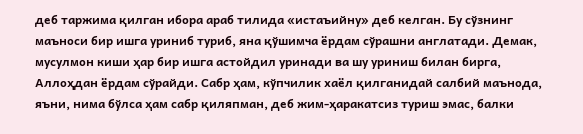деб таржима қилган ибора араб тилида «истаъийну» деб келган. Бу сўзнинг маъноси бир ишга уриниб туриб, яна қўшимча ёрдам сўрашни англатади. Демак, мусулмон киши ҳар бир ишга астойдил уринади ва шу уриниш билан бирга, Аллоҳдан ёрдам сўрайди. Сабр ҳам, кўпчилик хаёл қилганидай салбий маънода, яъни, нима бўлса ҳам сабр қиляпман, деб жим-ҳаракатсиз туриш эмас, балки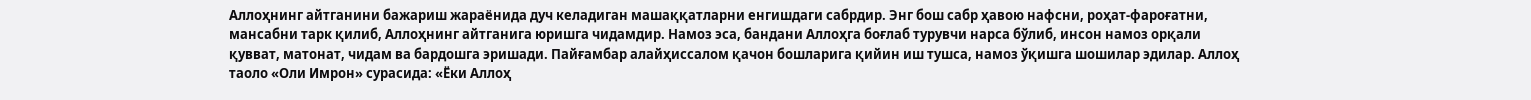Аллоҳнинг айтганини бажариш жараёнида дуч келадиган машаққатларни енгишдаги сабрдир. Энг бош сабр ҳавою нафсни, роҳат-фароғатни, мансабни тарк қилиб, Аллоҳнинг айтганига юришга чидамдир. Намоз эса, бандани Аллоҳга боғлаб турувчи нарса бўлиб, инсон намоз орқали қувват, матонат, чидам ва бардошга эришади. Пайғамбар алайҳиссалом қачон бошларига қийин иш тушса, намоз ўқишга шошилар эдилар. Аллоҳ таоло «Оли Имрон» сурасида: «Ёки Аллоҳ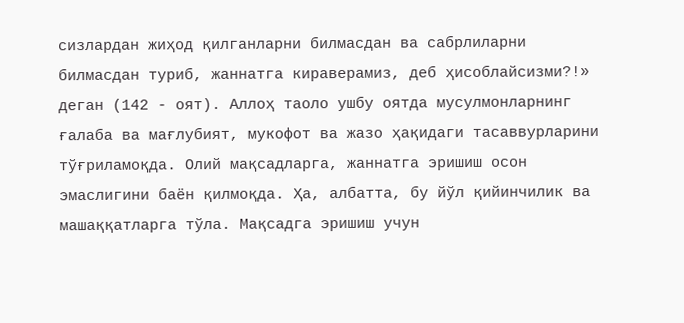сизлардан жиҳод қилганларни билмасдан ва сабрлиларни билмасдан туриб, жаннатга кираверамиз, деб ҳисоблайсизми?!» деган (142 - оят). Аллоҳ таоло ушбу оятда мусулмонларнинг ғалаба ва мағлубият, мукофот ва жазо ҳақидаги тасаввурларини тўғриламоқда. Олий мақсадларга, жаннатга эришиш осон эмаслигини баён қилмоқда. Ҳа, албатта, бу йўл қийинчилик ва машаққатларга тўла. Мақсадга эришиш учун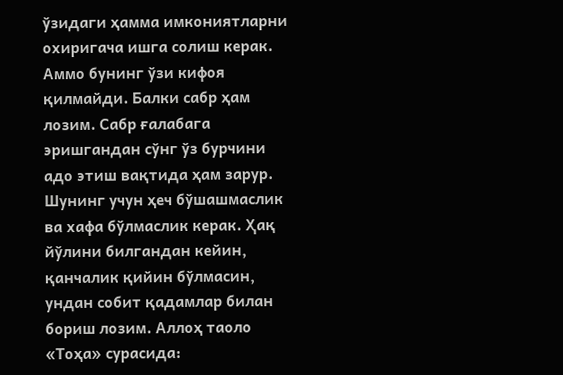ўзидаги ҳамма имкониятларни охиригача ишга солиш керак. Аммо бунинг ўзи кифоя қилмайди. Балки сабр ҳам лозим. Сабр ғалабага эришгандан сўнг ўз бурчини адо этиш вақтида ҳам зарур. Шунинг учун ҳеч бўшашмаслик ва хафа бўлмаслик керак. Ҳақ йўлини билгандан кейин, қанчалик қийин бўлмасин, ундан собит қадамлар билан бориш лозим. Аллоҳ таоло «Тоҳа» сурасида: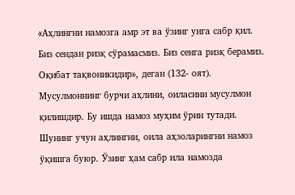«Аҳлингни намозга амр эт ва ўзинг унга сабр қил. Биз сендан ризқ сўрамасмиз. Биз сенга ризқ берамиз. Оқибат тақвоникидир», деган (132- оят). Мусулмоннинг бурчи аҳлини, оиласини мусулмон қилишдир. Бу ишда намоз муҳим ўрин тутади. Шунинг учун аҳлингни, оила аҳзоларингни намоз ўқишга буюр. Ўзинг ҳам сабр ила намозда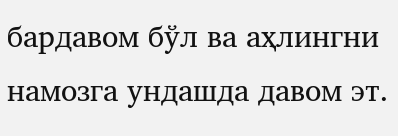бардавом бўл ва аҳлингни намозга ундашда давом эт.